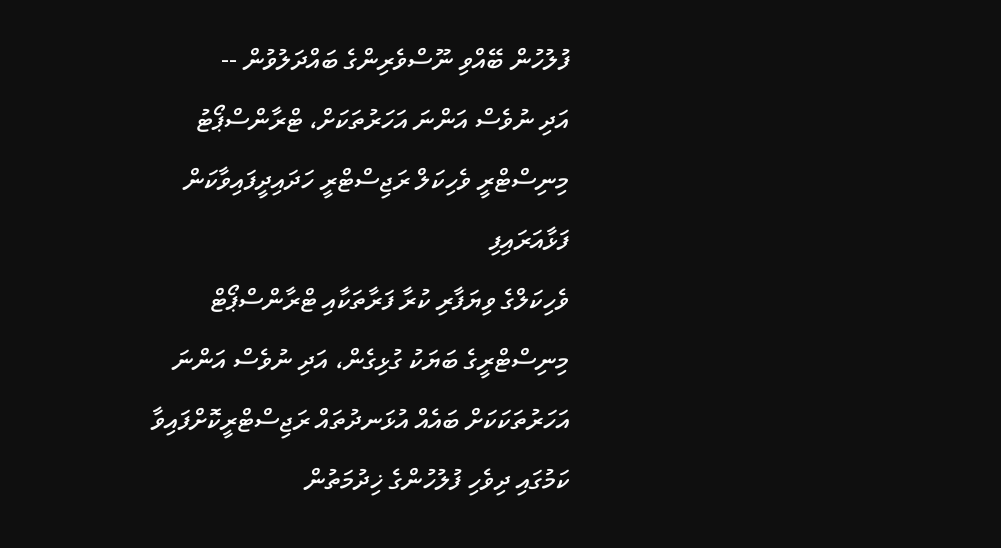ފުލުހުން ބޭއްވި ނޫސްވެރިންގެ ބައްދަލުވުން --
އަދި ނުވެސް އަންނަ އަހަރުތަކަށް، ޓްރާންސްޕޯޓު މިނިސްޓްރީ ވެހިކަލް ރަޖިސްޓްރީ ހަދައިދީފައިވާކަން ފަޅާއަރައިފި
ވެހިކަލްގެ ވިޔަފާރި ކުރާ ފަރާތަކާއި ޓްރާންސްޕޯޓް މިނިސްޓްރީގެ ބަޔަކު ގުޅިގެން، އަދި ނުވެސް އަންނަ އަހަރުތަކަކަށް ބައެއް އުޅަނދުތައް ރަޖިސްޓްރީކޮށްފައިވާ ކަމުގައި ދިވެހި ފުލުހުންގެ ޚިދުމަތުން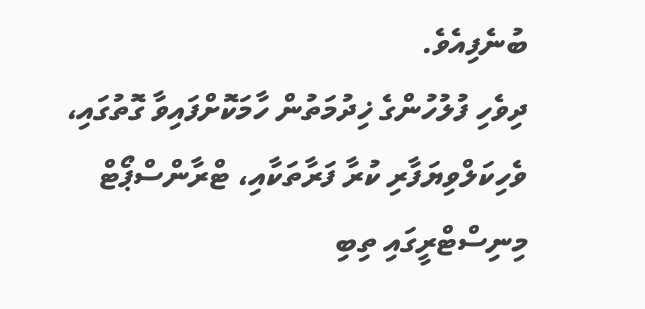ބުނެފިއެވެ.
ދިވެހި ފުލުހުންގެ ޚިދުމަތުން ހާމަކޮށްފައިވާ ގޮތުގައި، ވެހިކަލްވިޔަފާރި ކުރާ ފަރާތަކާއި، ޓްރާންސްޕޯޓް މިނިސްޓްރީގައި ތިބި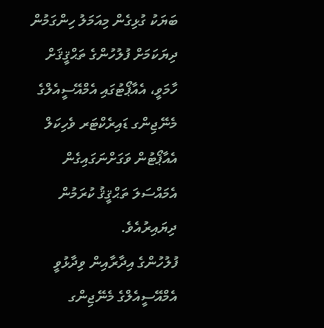ބަޔަކު ގުޅިގެން މިއަމަލު ހިންގަމުން ދިޔަކަމަށް ފުލުހުންގެ ތަޙްޤީޤަށް ހާމަވީ، އެއާޕޯޓުގައި އެމްއޭސީއެލްގެ މެނޭޖިންގ ޑައިރެކްޓަރ ވެހިކަލް އެއާޕޯޓުން ވަގަށްނަގައިގެން އެމައްސަލަ ތަޙްޤީޤު ކުރަމުން ދިޔައިރުއެވެ.
ފުލުހުންގެ އިދާރާއިން ވިދާޅުވީ އެމްއޭސީއެލްގެ މެނޭޖިންގ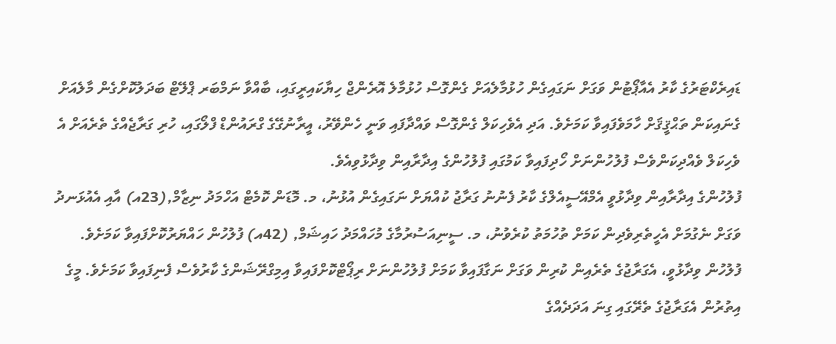ޑައިރެކްޓަރުގެ ކާރު އެއާޕޯޓުން ވަގަށް ނަގައިގެން ހުޅުމާލެއަށް ގެންގޮސް ހުޅުމާލެ އޮރެންޖް ހިޔާކައިރީގައި، ބާއްވާ ނަމްބަރ ޕްލޭޓް ބަދަލުކޮށްގެން މާލެއަށް ގެނައިކަން ތަޙްޤީޤަށް ހާމަވެފައިވާ ކަމަށެވެ. އަދި އެވެހިކަލް ގެންގޮސް ވައްދާފައި ވަނީ ހެންވޭރު، އީރާނުގޭގެ ގްރައުންޑް ފްލޯގައި، ހުރި ގަރާޖެއްގެ ތެރެއަށް އެ ވެހިކަލް ވެއްދިކަންވެސް ފުލުހުންނަށް ހޯދިފައިވާ ކަމުގައި ފުލުހުންގެ އިދާރާއިން ވިދާޅުވިއެވެ.
ފުލުހުންގެ އިދާރާއިން ވިދާޅުވީ އެމްއޭސީއެލްގެ ކާރު ފެނުނު ގަރާޖު ކުއްޔަށް ނަގައިގެން އުޅުނު، މ. މޮޑަން ކޮމެޓް އަހްމަދު ނިޒާމް,(23އ) އާއި އެއުޅަނދު ވަގަށް ނެގުމަށް އެހީތެރިވެދިން ކަމަށް ތުހުމަތު ކުރެވުނު، މ. ސީނިއަސުރުމާގެ މުހައްމަދު ހައިޝަމް, (42އ) ފުލުހުން ހައްޔަރުކޮށްފައިވާ ކަމަށެވެ.
ފުލުހުން ވިދާޅުވީ، އެގަރާޖުގެ ތެރެއިން ކުރިން ވަގަށް ނަގާފައިވާ ކަމަށް ފުލުހުންނަށް ރިޕޯޓްކޮށްފައިވާ އިމިގްރޭޝަންގެ ކާރުވެސް ފެނިފައިވާ ކަމަށެވެ. މީގެ އިތުރުން އެގަރާޖުގެ ތެރޭގައި ގިނަ އަދަދެއްގެ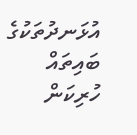އުޅަނދުތަކުގެ ބައިތައް ހުރިކަން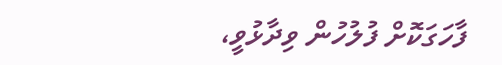ފާހަގަކޮށް ފުލުހުން ވިދާޅުވީ،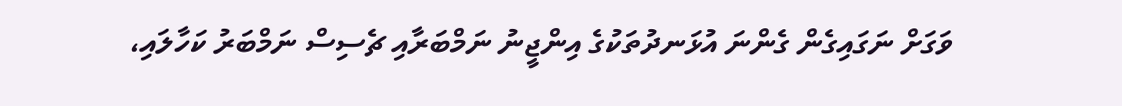ވަގަށް ނަގައިގެން ގެންނަ އުޅަނދުތަކުގެ އިންޖީނު ނަމްބަރާއި ޗެސިސް ނަމްބަރު ކަހާލައި،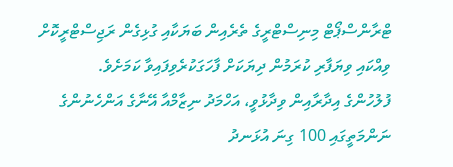ޓްރާންސްޕޯޓް މިނިސްޓްރީގެ ތެރެއިން ބަޔަކާއި ގުޅިގެން ރަޖިސްޓްރީކޮށް ވިއްކައި ވިޔަފާރި ކުރަމުން ދިޔަކަށް ފާހަގަކުރެވިފައިވާ ކަމަށެވެ.
ފުލުހުންގެ އިދާރާއިން ވިދާޅުވީ، އަހްމަދު ނިޒާމްއާ އޭނާގެ އަންހެނުންގެ ނަންމަތީގައި 100 ގިނަ އުޅަނދު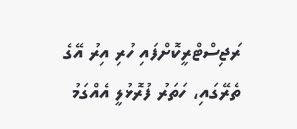ރަޖިސްޓްރީކޮށްފައި ހުރި އިރު އޭގެ ތެރޭގައި، ހަތަރު ފުރޮޅުލީ އެއްގަމު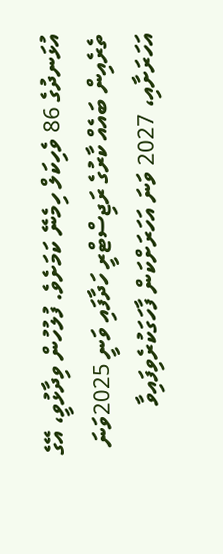އުޅަނދުގެ 86 ވެހިކަލް ހިމެނޭ ކަމަށެވެ. ފުލުހުން ވިދާޅުވީ، އޭގެ ތެރެއިން ބައެއް ކާރުގެ ރަޖިސްޓްރީ ހަދާފައި ވަނީ 2025ވަނަ އަހަރަށާއި، 2027 ވަނަ އަހަރަށްކަން ފާހަގަކުރެވިފައިވާ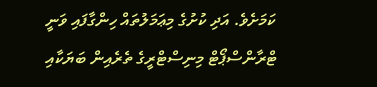ކަމަށެވެ. އަދި ކުށުގެ މިޢަމަލުތައް ހިންގާފައި ވަނީ ޓްރާންސްޕޯޓް މިނިސްޓްރީގެ ތެރެއިން ބަޔަކާއި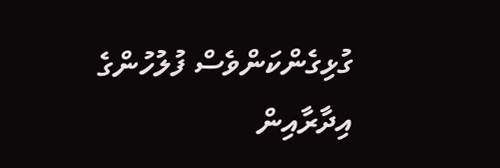ގުޅިގެންކަންވެސް ފުލުހުންގެ އިދާރާއިން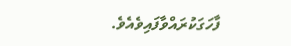ފާހަގަކުރައްވާފައިވެއެވެ.